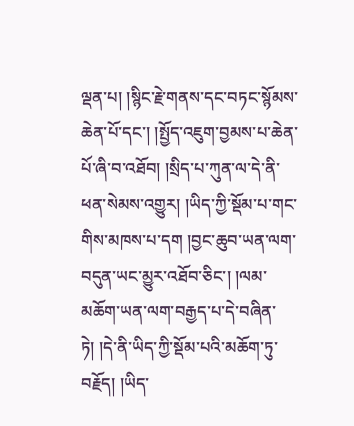ལྡན་པ། །སྙིང་རྗེ་གནས་དང་བཏང་སྙོམས་ཆེན་པོ་དང་། །སྤྱོད་འཇུག་བྱམས་པ་ཆེན་པོ་ཞི་བ་འཐོབ། །སྲིད་པ་ཀུན་ལ་དེ་ནི་ཕན་སེམས་འགྱུར། །ཡིད་ཀྱི་སྡོམ་པ་གང་གིས་མཁས་པ་དག །བྱང་ཆུབ་ཡན་ལག་བདུན་ཡང་མྱུར་འཐོབ་ཅིང་། །ལམ་མཆོག་ཡན་ལག་བརྒྱད་པ་དེ་བཞིན་ཏེ། །དེ་ནི་ཡིད་ཀྱི་སྡོམ་པའི་མཆོག་ཏུ་བརྗོད། །ཡིད་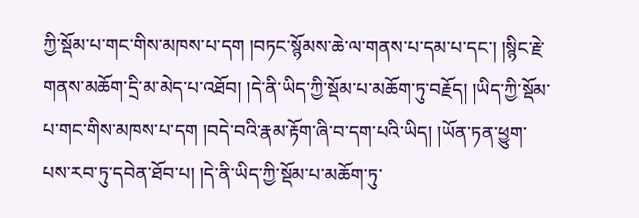ཀྱི་སྡོམ་པ་གང་གིས་མཁས་པ་དག །བཏང་སྙོམས་ཆེ་ལ་གནས་པ་དམ་པ་དང་། །སྙིང་རྗེ་གནས་མཆོག་དྲི་མ་མེད་པ་འཐོབ། །དེ་ནི་ཡིད་ཀྱི་སྡོམ་པ་མཆོག་ཏུ་བརྗོད། །ཡིད་ཀྱི་སྡོམ་པ་གང་གིས་མཁས་པ་དག །བདེ་བའི་རྣམ་རྟོག་ཞི་བ་དག་པའི་ཡིད། །ཡོན་ཏན་ཕྱུག་པས་རབ་ཏུ་དབེན་ཐོབ་པ། །དེ་ནི་ཡིད་ཀྱི་སྡོམ་པ་མཆོག་ཏུ་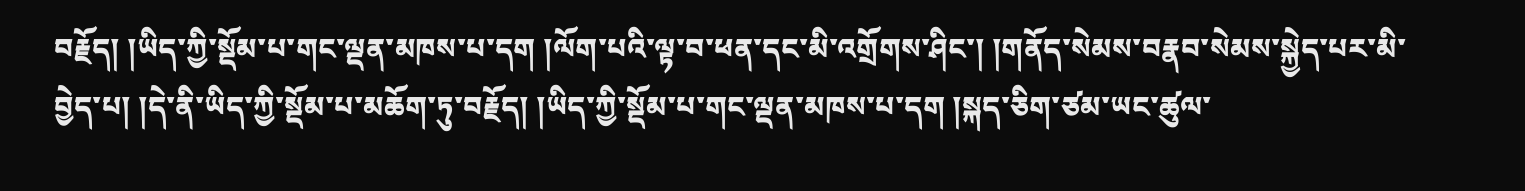བརྗོད། །ཡིད་ཀྱི་སྡོམ་པ་གང་ལྡན་མཁས་པ་དག །ལོག་པའི་ལྟ་བ་ཕན་དང་མི་འགྲོགས་ཤིང་། །གནོད་སེམས་བརྣབ་སེམས་སྐྱེད་པར་མི་བྱེད་པ། །དེ་ནི་ཡིད་ཀྱི་སྡོམ་པ་མཆོག་ཏུ་བརྗོད། །ཡིད་ཀྱི་སྡོམ་པ་གང་ལྡན་མཁས་པ་དག །སྐད་ཅིག་ཙམ་ཡང་ཚུལ་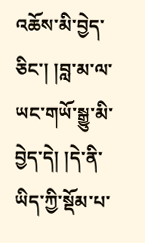འཆོས་མི་བྱེད་ཅིང་། །བླ་མ་ལ་ཡང་གཡོ་སྒྱུ་མི་བྱེད་དེ། །དེ་ནི་ཡིད་ཀྱི་སྡོམ་པ་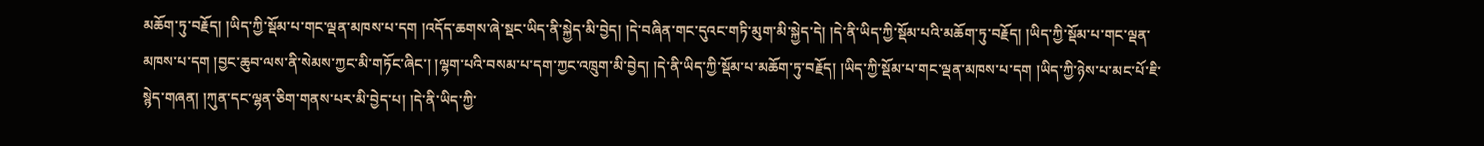མཆོག་ཏུ་བརྗོད། །ཡིད་ཀྱི་སྡོམ་པ་གང་ལྡན་མཁས་པ་དག །འདོད་ཆགས་ཞེ་སྡང་ཡིད་ནི་སྐྱེད་མི་བྱེད། །དེ་བཞིན་གང་དུའང་གཏི་མུག་མི་སྐྱེད་དེ། །དེ་ནི་ཡིད་ཀྱི་སྡོམ་པའི་མཆོག་ཏུ་བརྗོད། །ཡིད་ཀྱི་སྡོམ་པ་གང་ལྡན་མཁས་པ་དག །བྱང་ཆུབ་ལས་ནི་སེམས་ཀྱང་མི་གཏོང་ཞིང་། །ལྷག་པའི་བསམ་པ་དག་ཀྱང་འཁྲུག་མི་བྱེད། །དེ་ནི་ཡིད་ཀྱི་སྡོམ་པ་མཆོག་ཏུ་བརྗོད། །ཡིད་ཀྱི་སྡོམ་པ་གང་ལྡན་མཁས་པ་དག །ཡིད་ཀྱི་ཉེས་པ་མང་པོ་ཇི་སྙེད་གཞན། །ཀུན་དང་ལྷན་ཅིག་གནས་པར་མི་བྱེད་པ། །དེ་ནི་ཡིད་ཀྱི་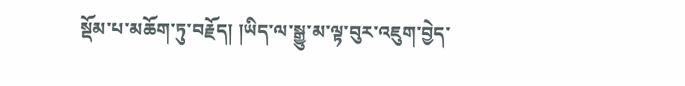སྡོམ་པ་མཆོག་ཏུ་བརྗོད། །ཡིད་ལ་སྒྱུ་མ་ལྟ་བུར་འཇུག་བྱེད་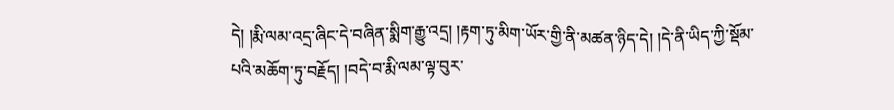དེ། །རྨི་ལམ་འདྲ་ཞིང་དེ་བཞིན་སྨིག་རྒྱུ་འདྲ། །རྟག་ཏུ་མིག་ཡོར་གྱི་ནི་མཚན་ཉིད་དེ། །དེ་ནི་ཡིད་ཀྱི་སྡོམ་པའི་མཆོག་ཏུ་བརྗོད། །བདེ་བ་རྨི་ལམ་ལྟ་བུར་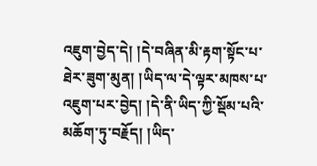འཇུག་བྱེད་དེ། །དེ་བཞིན་མི་རྟག་སྟོང་པ་ཐེར་ཟུག་མུན། །ཡིད་ལ་དེ་ལྟར་མཁས་པ་འཇུག་པར་བྱེད། །དེ་ནི་ཡིད་ཀྱི་སྡོམ་པའི་མཆོག་ཏུ་བརྗོད། །ཡིད་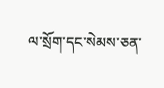ལ་སྲོག་དང་སེམས་ཅན་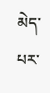མེད་པར་